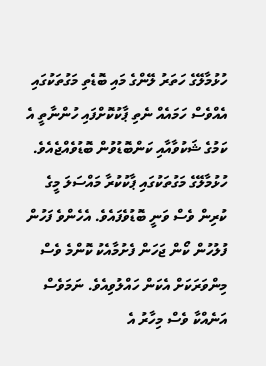ހުޅުމާލޭގެ ހަތަރު ލޭންގެ މައި ބޮޑެތި މަގުތަކުގައި އެއްވެސް ހަމައެއް ނެތި ޕާކުކޮށްފައި ހުންނާތީ އެ ކަމުގެ ޝަކުވާއާއި ކަންބޮޑުވުން ބޮޑުވެއްޖެއެވެ.
ހުޅުމާލޭގެ މަގުތަކުގައި ޕާކުކުރާ މައްސަލަ މީގެ ކުރިން ވެސް ވަނީ ބޮޑުވެފައެވެ. އެހެންވެ ފަހުން ފުލުހުން ކޯން ޖަހަން ފެށުމާއެކު ކޮންމެ ވެސް މިންވަރަކަށް އެކަން ހައްލުވިއެވެ. ނަމަވެސް އަނެއްކާ ވެސް މިހާރު އެ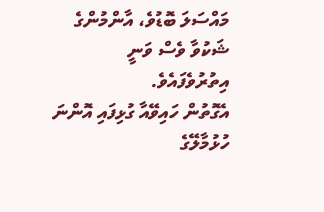މައްސަލަ ބޮޑުވެ، އާންމުންގެ ޝަކުވާ ވެސް ވަނީ އިތުރުވެފައެވެ.
އެގޮތުން ހައިވޭއާ ގުޅިފައި އޮންނަ ހުޅުމާލޭގެ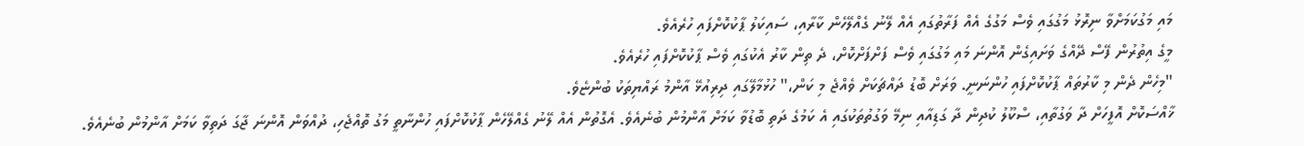މައި މަގުކަމަށްވާ ނިރޮޅު މަގުގައި ވެސް މަގުގެ އެއް ފަރާތުގައި އެއް ލޭނު ގެއްލޭހެން ކާރާއި، ސައިކަލު ޕާކުކޮށްފައި ހުރެއެވެ.
މީގެ އިތުރުން ފޭސް ދޭއްގެ ވަށައިގެން އޮންނަ މައި މަގުގައި ވެސް ފަށްފަށްކޮށް، ދެ ތިން ކާރު އެކުގައި ވެސް ޕާކުކޮށްފައި ހުރެއެވެ.
"މިހެން ދެން މި ކާރުތައް ޕާކުކޮށްފައި ހުންނަނީ. ވަރަށް ބޮޑު ދައްޗަކަށް ވެއްޖެ މި ކަން،" ހުޅުމާލޭގައި ދިރިއުޅޭ އާންމު ރައްޔިތަކު ބުންޏެވެ.
ޚާއްސަކޮށް އޮފީހަށް ދާ ވަގުތާއި، ސްކޫލު ކުދިން ދާ ގަޑިއާއި ނިމޭ ވަގުތުތަކުގައި އެ ކަމުގެ ދަތި ބޮޑުވާ ކަމަށް އާންމުން ބުނެއެވެ. އެގޮތުން އެއް ލޭނު ގެއްލޭހެން ޕާކުކޮށްފައި ހުންނާތީ މަގު ތޮއްޖެހި، ދުއްވަން އޮންނަ ޖާގަ ދަތިވާ ކަމަށް އާންމުން ބުނެއެވެ.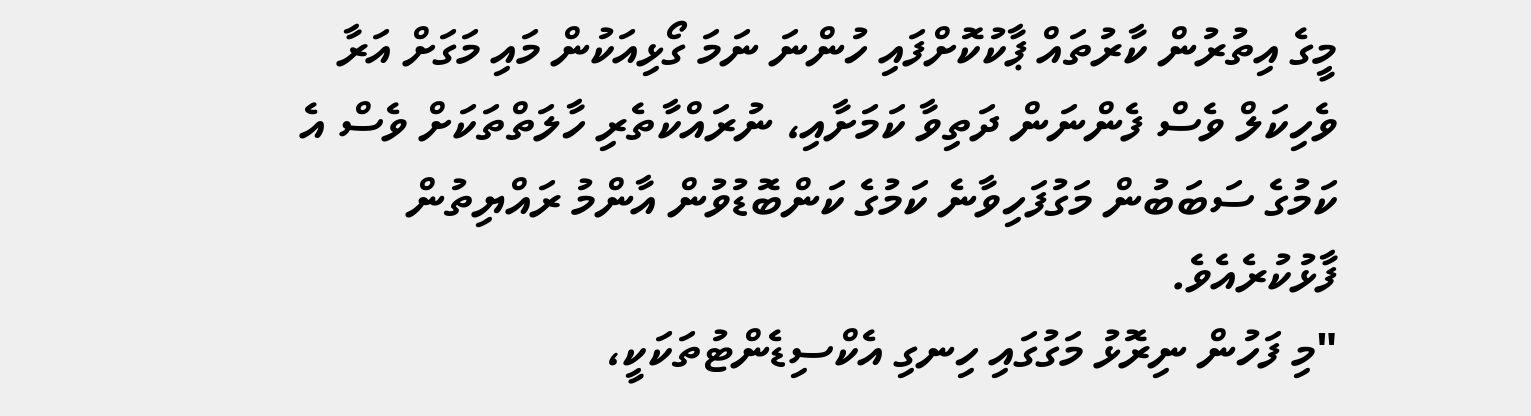މީގެ އިތުރުން ކާރުތައް ޕާކުކޮށްފައި ހުންނަ ނަމަ ގޯޅިއަކުން މައި މަގަށް އަރާ ވެހިކަލް ވެސް ފެންނަން ދަތިވާ ކަމަށާއި، ނުރައްކާތެރި ހާލަތްތަކަށް ވެސް އެ ކަމުގެ ސަބަބުން މަގުފަހިވާނެ ކަމުގެ ކަންބޮޑުވުން އާންމު ރައްޔިތުން ފާޅުކުރެއެވެ.
"މި ފަހުން ނިރޮޅު މަގުގައި ހިނގި އެކްސިޑެންޓުތަކަކީ،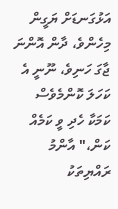އަޅުގަނޑަށް ޔަގީން މިހެންވެ، ދާން އޮންނަ ޖާގަ ހަނިވެ، ނޫނީ އެ ކަހަލަ ކޮންމެވެސް ކަމަކާ ހެދި ވީ ކަމެއް ކަން،" އާންމު ރައްޔިތަކު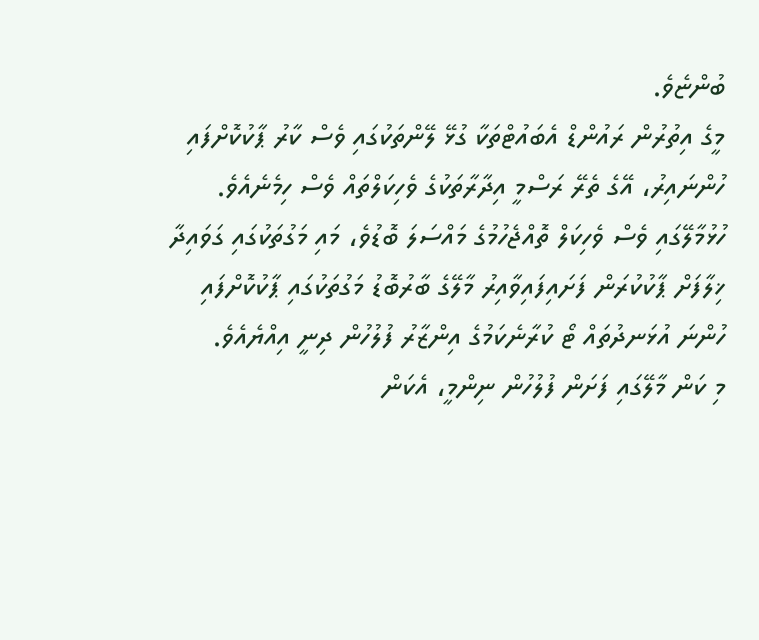ބުންޏެވެ.
މީގެ އިތުރުން ރައުންޑް އެބައުޓްތަކާ ގުޅޭ ލޭންތަކުގައި ވެސް ކާރު ޕާކުކޮށްފައި ހުންނައިރު، އޭގެ ތެރޭ ރަސްމީ އިދާރާތަކުގެ ވެހިކަލްތައް ވެސް ހިމެނެއެވެ.
ހުޅުމާލޭގައި ވެސް ވެހިކަލް ތޮއްޖެހުމުގެ މައްސަލަ ބޮޑުވެ، މައި މަގުތަކުގައި ގަވައިދާ ޚިލާފަށް ޕާކުކުރަން ފަށައިފައިވާއިރު މާލޭގެ ބާރުބޮޑު މަގުތަކުގައި ޕާކުކޮށްފައި ހުންނަ އުޅަނދުތައް ޓޯ ކުރާނެކަމުގެ އިންޒާރު ފުލުހުން ދިނީ އިއްޔެއެވެ.
މި ކަން މާލޭގައި ފަށަން ފުލުހުން ނިންމީ، އެކަން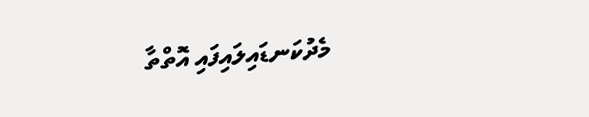މެދުކަނޑައިލައިފައި އޮތްތާ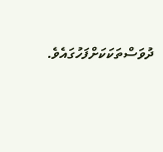ދުވަސްތަކަކަށްފަހުގައެވެ.